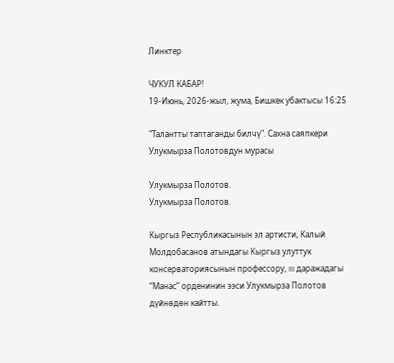Линктер

ЧУКУЛ КАБАР!
19-Июнь, 2026-жыл, жума, Бишкек убактысы 16:25

"Талантты таптаганды билчү". Сахна саяпкери Улукмырза Полотовдун мурасы

Улукмырза Полотов.
Улукмырза Полотов.

Кыргыз Республикасынын эл артисти, Калый Молдобасанов атындагы Кыргыз улуттук консерваториясынын профессору, III даражадагы “Манас” орденинин ээси Улукмырза Полотов дүйнөдөн кайтты.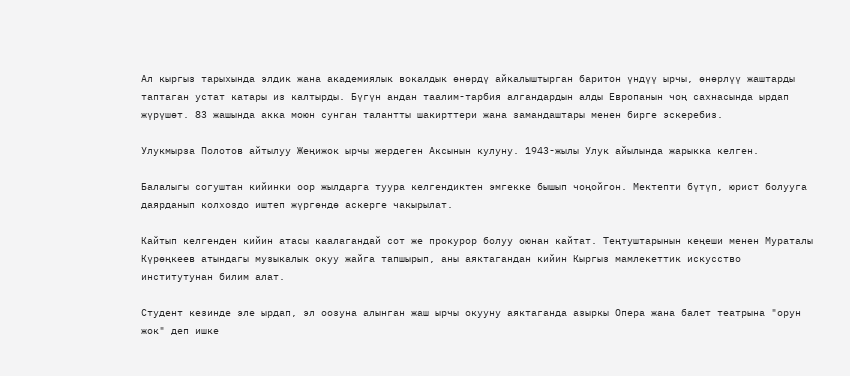Ал кыргыз тарыхында элдик жана академиялык вокалдык өнөрдү айкалыштырган баритон үндүү ырчы, өнөрлүү жаштарды таптаган устат катары из калтырды. Бүгүн андан таалим-тарбия алгандардын алды Европанын чоң сахнасында ырдап жүрүшөт. 83 жашында акка моюн сунган талантты шакирттери жана замандаштары менен бирге эскеребиз.

Улукмырза Полотов айтылуу Жеңижок ырчы жердеген Аксынын кулуну. 1943-жылы Улук айылында жарыкка келген.

Балалыгы согуштан кийинки оор жылдарга туура келгендиктен эмгекке бышып чоңойгон. Мектепти бүтүп, юрист болууга даярданып колхоздо иштеп жүргөндө аскерге чакырылат.

Кайтып келгенден кийин атасы каалагандай сот же прокурор болуу оюнан кайтат. Теңтуштарынын кеңеши менен Мураталы Күрөңкеев атындагы музыкалык окуу жайга тапшырып, аны аяктагандан кийин Кыргыз мамлекеттик искусство институтунан билим алат.

Студент кезинде эле ырдап, эл оозуна алынган жаш ырчы окууну аяктаганда азыркы Опера жана балет театрына "орун жок" деп ишке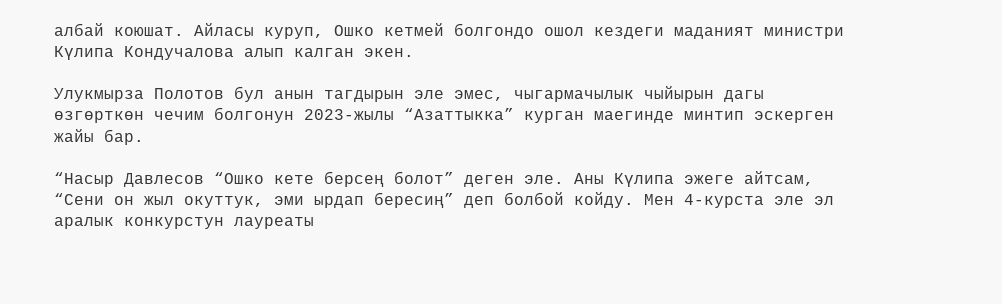албай коюшат. Айласы куруп, Ошко кетмей болгондо ошол кездеги маданият министри Күлипа Кондучалова алып калган экен.

Улукмырза Полотов бул анын тагдырын эле эмес, чыгармачылык чыйырын дагы өзгөрткөн чечим болгонун 2023-жылы “Азаттыкка” курган маегинде минтип эскерген жайы бар.

“Насыр Давлесов “Ошко кете берсең болот” деген эле. Аны Күлипа эжеге айтсам, “Сени он жыл окуттук, эми ырдап бересиң” деп болбой койду. Мен 4-курста эле эл аралык конкурстун лауреаты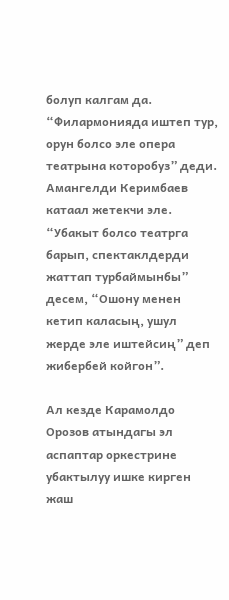болуп калгам да. “Филармонияда иштеп тур, орун болсо эле опера театрына которобуз” деди. Амангелди Керимбаев катаал жетекчи эле. “Убакыт болсо театрга барып, спектаклдерди жаттап турбаймынбы” десем, “Ошону менен кетип каласың, ушул жерде эле иштейсиң” деп жибербей койгон”.

Ал кезде Карамолдо Орозов атындагы эл аспаптар оркестрине убактылуу ишке кирген жаш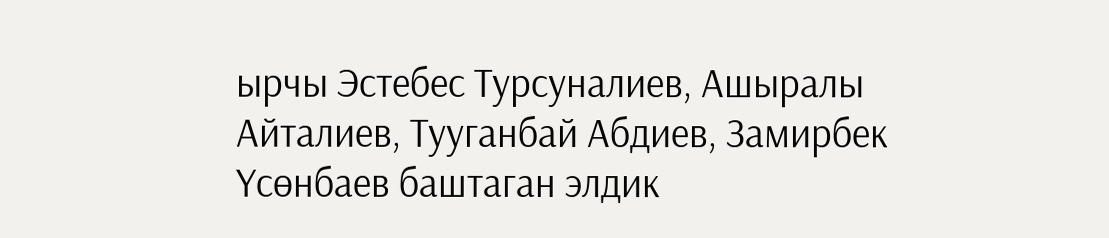ырчы Эстебес Турсуналиев, Ашыралы Айталиев, Тууганбай Абдиев, Замирбек Үсөнбаев баштаган элдик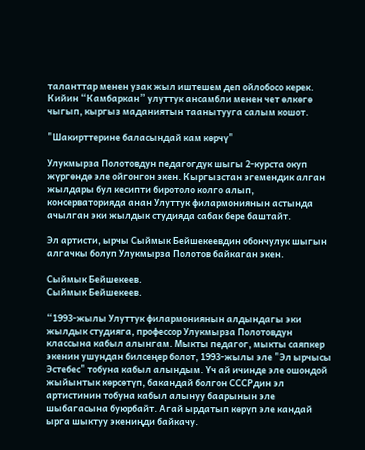таланттар менен узак жыл иштешем деп ойлобосо керек. Кийин “Камбаркан” улуттук ансамбли менен чет өлкөгө чыгып, кыргыз маданиятын таанытууга салым кошот.

"Шакирттерине баласындай кам көрчү"

Улукмырза Полотовдун педагогдук шыгы 2-курста окуп жүргөндө эле ойгонгон экен. Кыргызстан эгемендик алган жылдары бул кесипти биротоло колго алып, консерваторияда анан Улуттук филармониянын астында ачылган эки жылдык студияда сабак бере баштайт.

Эл артисти, ырчы Сыймык Бейшекеевдин обончулук шыгын алгачкы болуп Улукмырза Полотов байкаган экен.

Сыймык Бейшекеев.
Сыймык Бейшекеев.

“1993-жылы Улуттук филармониянын алдындагы эки жылдык студияга, профессор Улукмырза Полотовдун классына кабыл алынгам. Мыкты педагог, мыкты саяпкер экенин ушундан билсеңер болот, 1993-жылы эле "Эл ырчысы Эстебес" тобуна кабыл алындым. Үч ай ичинде эле ошондой жыйынтык көрсөтүп, бакандай болгон СССРдин эл артистинин тобуна кабыл алынуу баарынын эле шыбагасына буюрбайт. Агай ырдатып көрүп эле кандай ырга шыктуу экениңди байкачу.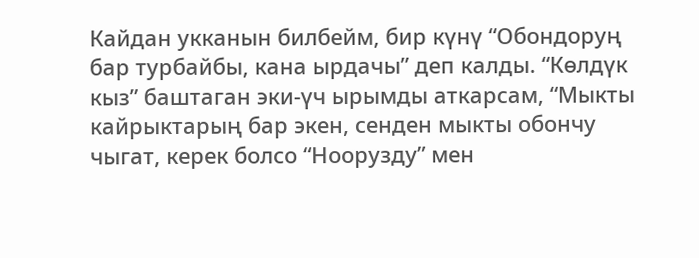Кайдан укканын билбейм, бир күнү “Обондоруң бар турбайбы, кана ырдачы” деп калды. “Көлдүк кыз” баштаган эки-үч ырымды аткарсам, “Мыкты кайрыктарың бар экен, сенден мыкты обончу чыгат, керек болсо “Ноорузду” мен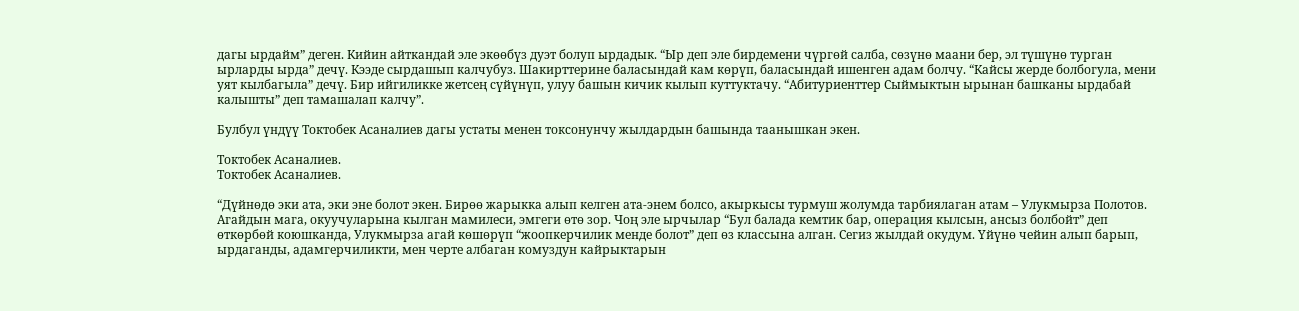дагы ырдайм” деген. Кийин айткандай эле экөөбүз дуэт болуп ырдадык. “Ыр деп эле бирдемени чүргөй салба, сөзүнө маани бер, эл түшүнө турган ырларды ырда” дечү. Кээде сырдашып калчубуз. Шакирттерине баласындай кам көрүп, баласындай ишенген адам болчу. “Кайсы жерде болбогула, мени уят кылбагыла” дечү. Бир ийгиликке жетсең сүйүнүп, улуу башын кичик кылып куттуктачу. “Абитуриенттер Сыймыктын ырынан башканы ырдабай калышты” деп тамашалап калчу”.

Булбул үндүү Токтобек Асаналиев дагы устаты менен токсонунчу жылдардын башында таанышкан экен.

Токтобек Асаналиев.
Токтобек Асаналиев.

“Дүйнөдө эки ата, эки эне болот экен. Бирөө жарыкка алып келген ата-энем болсо, акыркысы турмуш жолумда тарбиялаган атам – Улукмырза Полотов. Агайдын мага, окуучуларына кылган мамилеси, эмгеги өтө зор. Чоң эле ырчылар “Бул балада кемтик бар, операция кылсын, ансыз болбойт” деп өткөрбөй коюшканда, Улукмырза агай көшөрүп “жоопкерчилик менде болот” деп өз классына алган. Сегиз жылдай окудум. Үйүнө чейин алып барып, ырдаганды, адамгерчиликти, мен черте албаган комуздун кайрыктарын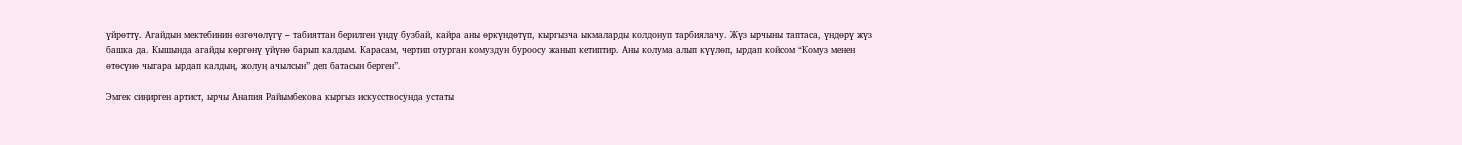үйрөттү. Агайдын мектебинин өзгөчөлүгү – табияттан берилген үндү бузбай, кайра аны өркүндөтүп, кыргызча ыкмаларды колдонуп тарбиялачу. Жүз ырчыны таптаса, үндөрү жүз башка да. Кышында агайды көргөнү үйүнө барып калдым. Карасам, чертип отурган комуздун буроосу жанып кетиптир. Аны колума алып күүлөп, ырдап койсом “Комуз менен өтөсүнө чыгара ырдап калдың, жолуң ачылсын” деп батасын берген”.

Эмгек сиңирген артист, ырчы Анапия Райымбекова кыргыз искусствосунда устаты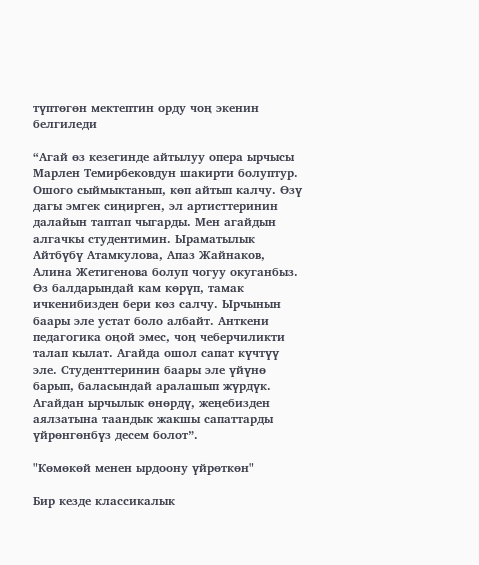түптөгөн мектептин орду чоң экенин белгиледи

“Агай өз кезегинде айтылуу опера ырчысы Марлен Темирбековдун шакирти болуптур. Ошого сыймыктанып, көп айтып калчу. Өзү дагы эмгек сиңирген, эл артисттеринин далайын таптап чыгарды. Мен агайдын алгачкы студентимин. Ыраматылык Айтбүбү Атамкулова, Апаз Жайнаков, Алина Жетигенова болуп чогуу окуганбыз. Өз балдарындай кам көрүп, тамак ичкенибизден бери көз салчу. Ырчынын баары эле устат боло албайт. Анткени педагогика оңой эмес, чоң чеберчиликти талап кылат. Агайда ошол сапат күчтүү эле. Студенттеринин баары эле үйүнө барып, баласындай аралашып жүрдүк. Агайдан ырчылык өнөрдү, жеңебизден аялзатына таандык жакшы сапаттарды үйрөнгөнбүз десем болот”.

"Көмөкөй менен ырдоону үйрөткөн"

Бир кезде классикалык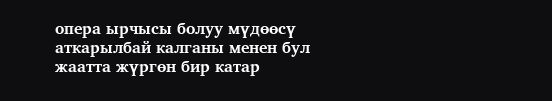опера ырчысы болуу мүдөөсү аткарылбай калганы менен бул жаатта жүргөн бир катар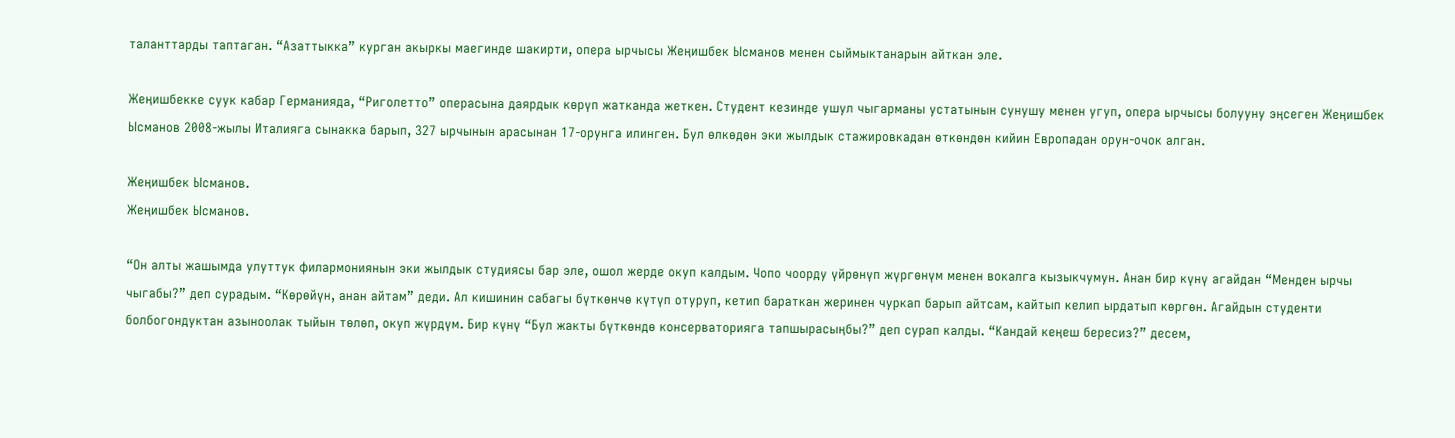таланттарды таптаган. “Азаттыкка” курган акыркы маегинде шакирти, опера ырчысы Жеңишбек Ысманов менен сыймыктанарын айткан эле.

Жеңишбекке суук кабар Германияда, “Риголетто” операсына даярдык көрүп жатканда жеткен. Студент кезинде ушул чыгарманы устатынын сунушу менен угуп, опера ырчысы болууну эңсеген Жеңишбек Ысманов 2008-жылы Италияга сынакка барып, 327 ырчынын арасынан 17-орунга илинген. Бул өлкөдөн эки жылдык стажировкадан өткөндөн кийин Европадан орун-очок алган.

Жеңишбек Ысманов.
Жеңишбек Ысманов.

“Он алты жашымда улуттук филармониянын эки жылдык студиясы бар эле, ошол жерде окуп калдым. Чопо чоорду үйрөнүп жүргөнүм менен вокалга кызыкчумун. Анан бир күнү агайдан “Менден ырчы чыгабы?” деп сурадым. “Көрөйүн, анан айтам” деди. Ал кишинин сабагы бүткөнчө күтүп отуруп, кетип бараткан жеринен чуркап барып айтсам, кайтып келип ырдатып көргөн. Агайдын студенти болбогондуктан азыноолак тыйын төлөп, окуп жүрдүм. Бир күнү “Бул жакты бүткөндө консерваторияга тапшырасыңбы?” деп сурап калды. “Кандай кеңеш бересиз?” десем,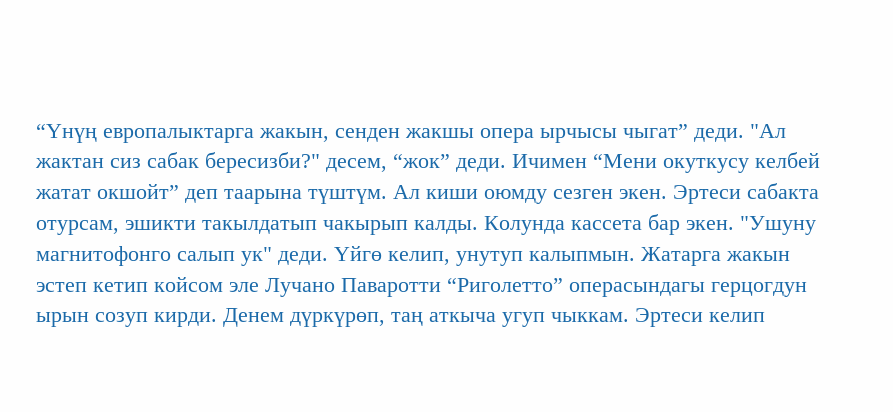“Үнүң европалыктарга жакын, сенден жакшы опера ырчысы чыгат” деди. "Ал жактан сиз сабак бересизби?" десем, “жок” деди. Ичимен “Мени окуткусу келбей жатат окшойт” деп таарына түштүм. Ал киши оюмду сезген экен. Эртеси сабакта отурсам, эшикти такылдатып чакырып калды. Колунда кассета бар экен. "Ушуну магнитофонго салып ук" деди. Үйгө келип, унутуп калыпмын. Жатарга жакын эстеп кетип койсом эле Лучано Паваротти “Риголетто” операсындагы герцогдун ырын созуп кирди. Денем дүркүрөп, таң аткыча угуп чыккам. Эртеси келип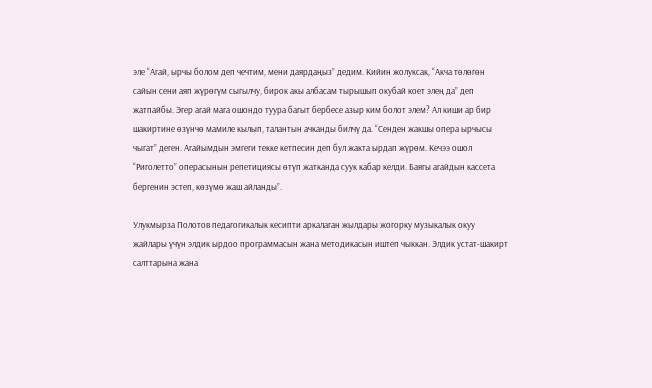эле “Агай, ырчы болом деп чечтим, мени даярдаңыз” дедим. Кийин жолуксак, “Акча төлөгөн сайын сени аяп жүрөгүм сыгылчу, бирок акы албасам тырышып окубай коет элең да” деп жатпайбы. Эгер агай мага ошондо туура багыт бербесе азыр ким болот элем? Ал киши ар бир шакиртине өзүнчө мамиле кылып, талантын ачканды билчү да. “Сенден жакшы опера ырчысы чыгат” деген. Агайымдын эмгеги текке кетпесин деп бул жакта ырдап жүрөм. Кечээ ошол “Риголетто” операсынын репетициясы өтүп жатканда суук кабар келди. Баягы агайдын кассета бергенин эстеп, көзүмө жаш айланды”.

Улукмырза Полотов педагогикалык кесипти аркалаган жылдары жогорку музыкалык окуу жайлары үчүн элдик ырдоо программасын жана методикасын иштеп чыккан. Элдик устат-шакирт салттарына жана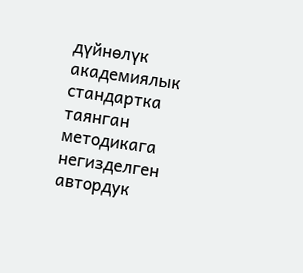дүйнөлүк академиялык стандартка таянган методикага негизделген автордук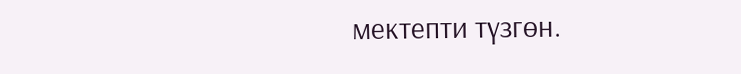мектепти түзгөн.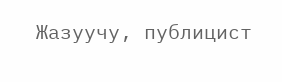Жазуучу, публицист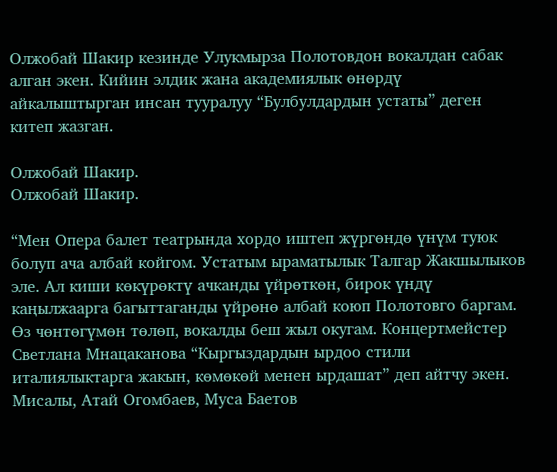Олжобай Шакир кезинде Улукмырза Полотовдон вокалдан сабак алган экен. Кийин элдик жана академиялык өнөрдү айкалыштырган инсан тууралуу “Булбулдардын устаты” деген китеп жазган.

Олжобай Шакир.
Олжобай Шакир.

“Мен Опера балет театрында хордо иштеп жүргөндө үнүм туюк болуп ача албай койгом. Устатым ыраматылык Талгар Жакшылыков эле. Ал киши көкүрөктү ачканды үйрөткөн, бирок үндү каңылжаарга багыттаганды үйрөнө албай коюп Полотовго баргам. Өз чөнтөгүмөн төлөп, вокалды беш жыл окугам. Концертмейстер Светлана Мнацаканова “Кыргыздардын ырдоо стили италиялыктарга жакын, көмөкөй менен ырдашат” деп айтчу экен. Мисалы, Атай Огомбаев, Муса Баетов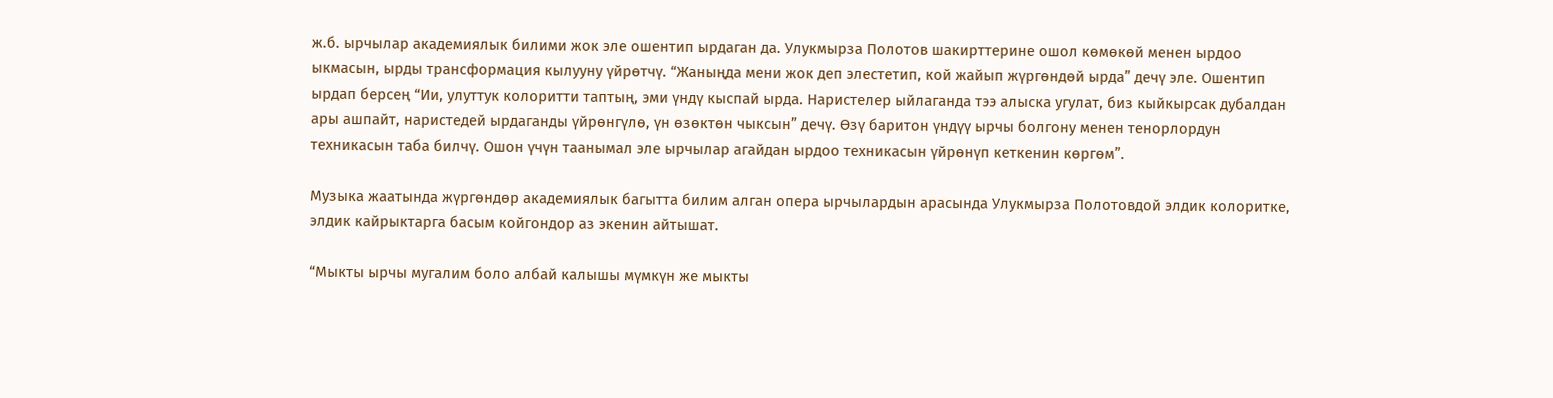ж.б. ырчылар академиялык билими жок эле ошентип ырдаган да. Улукмырза Полотов шакирттерине ошол көмөкөй менен ырдоо ыкмасын, ырды трансформация кылууну үйрөтчү. “Жаныңда мени жок деп элестетип, кой жайып жүргөндөй ырда” дечү эле. Ошентип ырдап берсең “Ии, улуттук колоритти таптың, эми үндү кыспай ырда. Наристелер ыйлаганда тээ алыска угулат, биз кыйкырсак дубалдан ары ашпайт, наристедей ырдаганды үйрөнгүлө, үн өзөктөн чыксын” дечү. Өзү баритон үндүү ырчы болгону менен тенорлордун техникасын таба билчү. Ошон үчүн таанымал эле ырчылар агайдан ырдоо техникасын үйрөнүп кеткенин көргөм”.

Музыка жаатында жүргөндөр академиялык багытта билим алган опера ырчылардын арасында Улукмырза Полотовдой элдик колоритке, элдик кайрыктарга басым койгондор аз экенин айтышат.

“Мыкты ырчы мугалим боло албай калышы мүмкүн же мыкты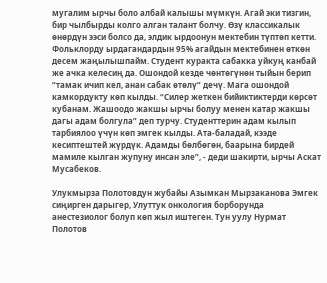мугалим ырчы боло албай калышы мүмкүн. Агай эки тизгин, бир чылбырды колго алган талант болчу. Өзү классикалык өнөрдүн ээси болсо да, элдик ырдоонун мектебин түптөп кетти. Фольклорду ырдагандардын 95% агайдын мектебинен өткөн десем жаңылышпайм. Студент куракта сабакка уйкуң канбай же ачка келесиң да. Ошондой кезде чөнтөгүнөн тыйын берип “тамак ичип кел, анан сабак өтөлү” дечү. Мага ошондой камкордукту көп кылды. “Силер жеткен бийиктиктерди көрсөт кубанам. Жашоодо жакшы ырчы болуу менен катар жакшы дагы адам болгула” деп турчу. Студенттерин адам кылып тарбиялоо үчүн көп эмгек кылды. Ата-баладай, кээде кесиптештей жүрдүк. Адамды бөлбөгөн, баарына бирдей мамиле кылган жупуну инсан эле”, - деди шакирти, ырчы Аскат Мусабеков.

Улукмырза Полотовдун жубайы Азымкан Мырзаканова Эмгек сиңирген дарыгер, Улуттук онкология борборунда анестезиолог болуп көп жыл иштеген. Тун уулу Нурмат Полотов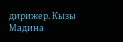дирижер. Кызы Мадина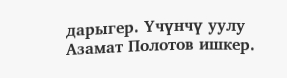дарыгер. Үчүнчү уулу Азамат Полотов ишкер.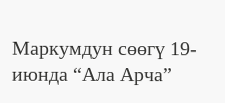Маркумдун сөөгү 19-июнда “Ала Арча”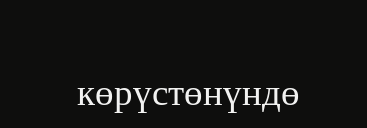көрүстөнүндө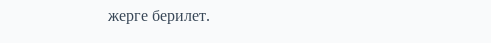жерге берилет.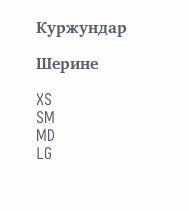Куржундар

Шерине

XS
SM
MD
LG